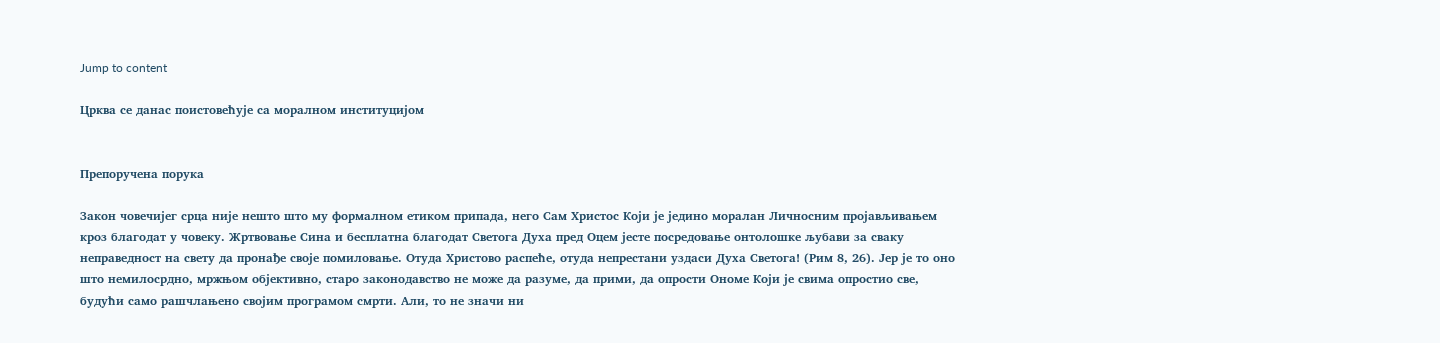Jump to content

Црква се данас поистовећује са моралном институцијом


Препоручена порука

Закон човечијег срца није нешто што му формалном етиком припада, него Сам Христос Који је једино моралан Личносним пројављивањем кроз благодат у човеку. Жртвовање Сина и бесплатна благодат Светога Духа пред Оцем јесте посредовање онтолошке љубави за сваку неправедност на свету да пронађе своје помиловање. Отуда Христово распеће, отуда непрестани уздаси Духа Светога! (Рим 8, 26). Јер је то оно што немилосрдно, мржњом објективно, старо законодавство не може да разуме, да прими, да опрости Ономе Који је свима опростио све, будући само рашчлањено својим програмом смрти. Али, то не значи ни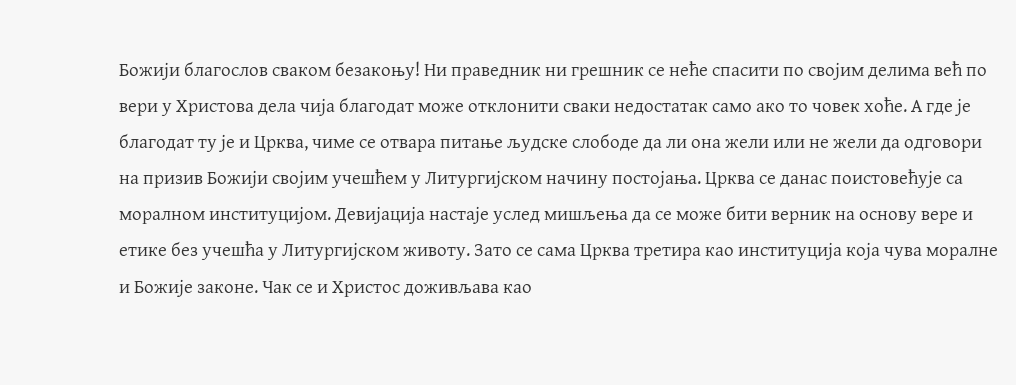Божији благослов сваком безакоњу! Ни праведник ни грешник се неће спасити по својим делима већ по вери у Христова дела чија благодат може отклонити сваки недостатак само ако то човек хоће. А где је благодат ту је и Црква, чиме се отвара питање људске слободе да ли она жели или не жели да одговори на призив Божији својим учешћем у Литургијском начину постојања. Црква се данас поистовећује са моралном институцијом. Девијација настаје услед мишљења да се може бити верник на основу вере и етике без учешћа у Литургијском животу. Зато се сама Црква третира као институција која чува моралне и Божије законе. Чак се и Христос доживљава као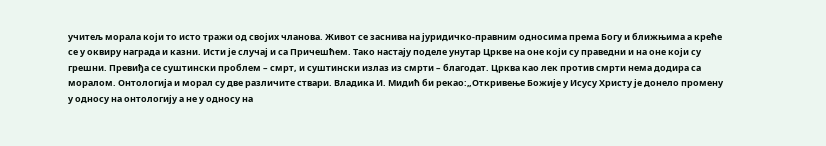учитељ морала који то исто тражи од својих чланова. Живот се заснива на јуридичко-правним односима према Богу и ближњима а креће се у оквиру награда и казни. Исти је случај и са Причешћем. Тако настају поделе унутар Цркве на оне који су праведни и на оне који су грешни. Превиђа се суштински проблем – смрт, и суштински излаз из смрти – благодат. Црква као лек против смрти нема додира са моралом. Онтологија и морал су две различите ствари. Владика И. Мидић би рекао:„Откривење Божије у Исусу Христу је донело промену у односу на онтологију а не у односу на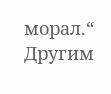морал.“ Другим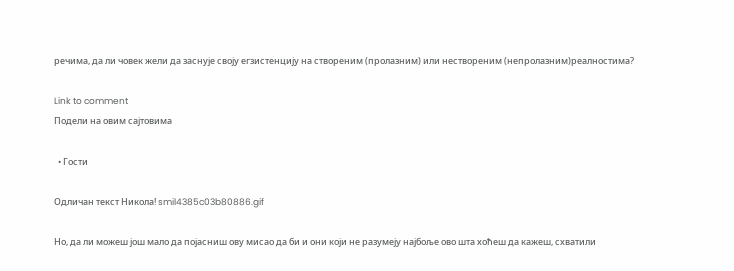речима, да ли човек жели да заснује своју егзистенцију на створеним (пролазним) или нествореним (непролазним)реалностима?

Link to comment
Подели на овим сајтовима

  • Гости

Одличан текст Никола! smil4385c03b80886.gif

Но, да ли можеш још мало да појасниш ову мисао да би и они који не разумеју најбоље ово шта хоћеш да кажеш, схватили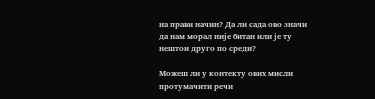на прави начин? Да ли сада ово значи да нам морал није битан или је ту нештои друго по среди?

Можеш ли у контекту ових мисли протумачити речи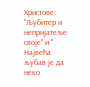Христове: "Љубитер и непријатеље своје" и " Највећа љубав је да неко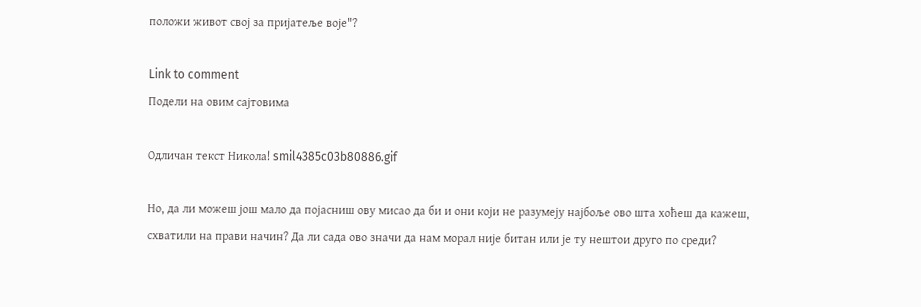положи живот свој за пријатеље воје"?

Link to comment
Подели на овим сајтовима

Одличан текст Никола! smil4385c03b80886.gif

Но, да ли можеш још мало да појасниш ову мисао да би и они који не разумеју најбоље ово шта хоћеш да кажеш, схватили на прави начин? Да ли сада ово значи да нам морал није битан или је ту нештои друго по среди?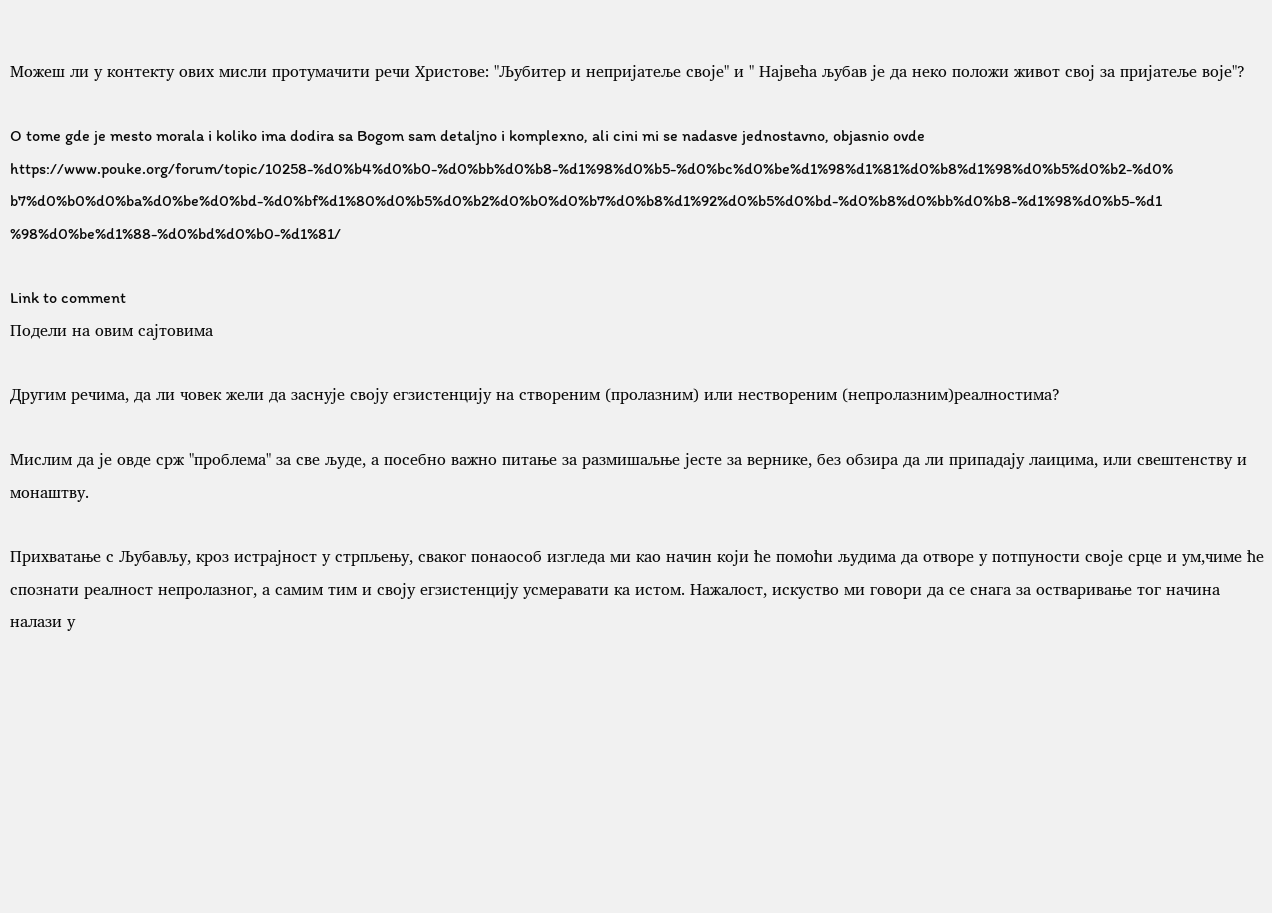Можеш ли у контекту ових мисли протумачити речи Христове: "Љубитер и непријатеље своје" и " Највећа љубав је да неко положи живот свој за пријатеље воје"?

O tome gde je mesto morala i koliko ima dodira sa Bogom sam detaljno i komplexno, ali cini mi se nadasve jednostavno, objasnio ovde https://www.pouke.org/forum/topic/10258-%d0%b4%d0%b0-%d0%bb%d0%b8-%d1%98%d0%b5-%d0%bc%d0%be%d1%98%d1%81%d0%b8%d1%98%d0%b5%d0%b2-%d0%b7%d0%b0%d0%ba%d0%be%d0%bd-%d0%bf%d1%80%d0%b5%d0%b2%d0%b0%d0%b7%d0%b8%d1%92%d0%b5%d0%bd-%d0%b8%d0%bb%d0%b8-%d1%98%d0%b5-%d1%98%d0%be%d1%88-%d0%bd%d0%b0-%d1%81/

Link to comment
Подели на овим сајтовима

Другим речима, да ли човек жели да заснује своју егзистенцију на створеним (пролазним) или нествореним (непролазним)реалностима?

Мислим да је овде срж "проблема" за све људе, а посебно важно питање за размишаљње јесте за вернике, без обзира да ли припадају лаицима, или свештенству и монаштву.

Прихватање с Љубављу, кроз истрајност у стрпљењу, сваког понаособ изгледа ми као начин који ће помоћи људима да отворе у потпуности своје срце и ум,чиме ће спознати реалност непролазног, а самим тим и своју егзистенцију усмеравати ка истом. Нажалост, искуство ми говори да се снага за остваривање тог начина налази у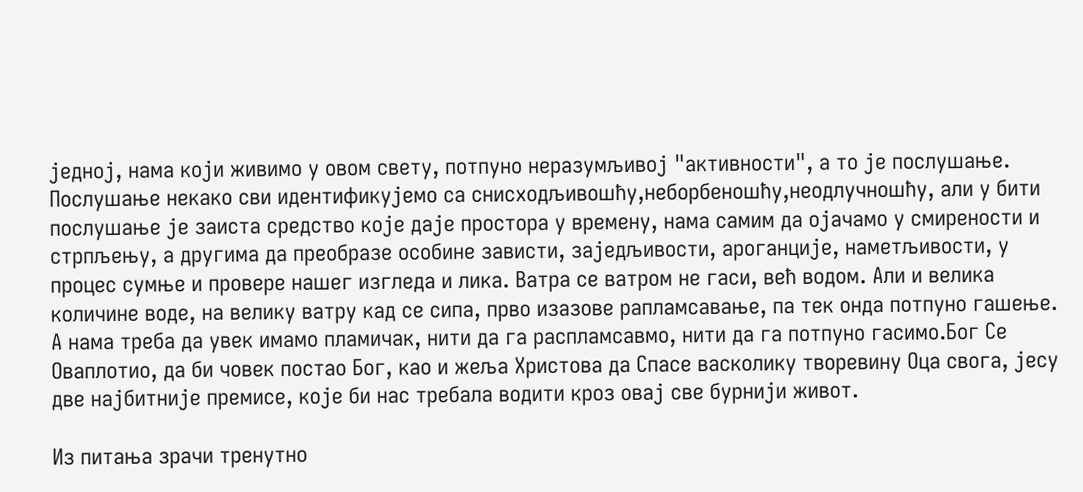једној, нама који живимо у овом свету, потпуно неразумљивој "активности", а то је послушање. Послушање некако сви идентификујемо са снисходљивошћу,неборбеношћу,неодлучношћу, али у бити послушање је заиста средство које даје простора у времену, нама самим да ојачамо у смирености и стрпљењу, а другима да преобразе особине зависти, заједљивости, ароганције, наметљивости, у процес сумње и провере нашег изгледа и лика. Ватра се ватром не гаси, већ водом. Али и велика количине воде, на велику ватру кад се сипа, прво изазове рапламсавање, па тек онда потпуно гашење. А нама треба да увек имамо пламичак, нити да га распламсавмо, нити да га потпуно гасимо.Бог Се Оваплотио, да би човек постао Бог, као и жеља Христова да Спасе васколику творевину Оца свога, јесу две најбитније премисе, које би нас требала водити кроз овај све бурнији живот.

Из питања зрачи тренутно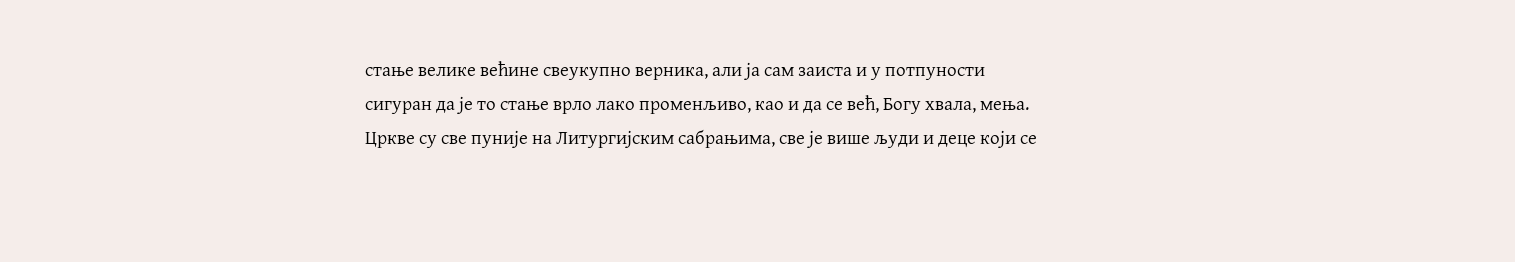стање велике већине свеукупно верника, али ја сам заиста и у потпуности сигуран да је то стање врло лако променљиво, као и да се већ, Богу хвала, мења. Цркве су све пуније на Литургијским сабрањима, све је више људи и деце који се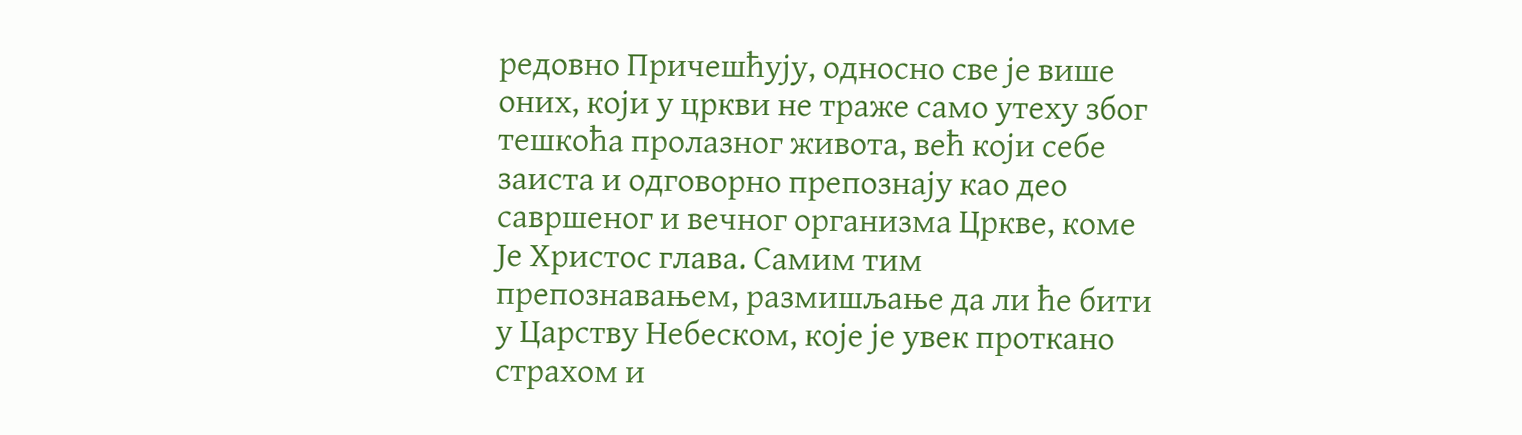редовно Причешћују, односно све је више оних, који у цркви не траже само утеху због тешкоћа пролазног живота, већ који себе заиста и одговорно препознају као део савршеног и вечног организма Цркве, коме Је Христос глава. Самим тим препознавањем, размишљање да ли ће бити у Царству Небеском, које је увек проткано страхом и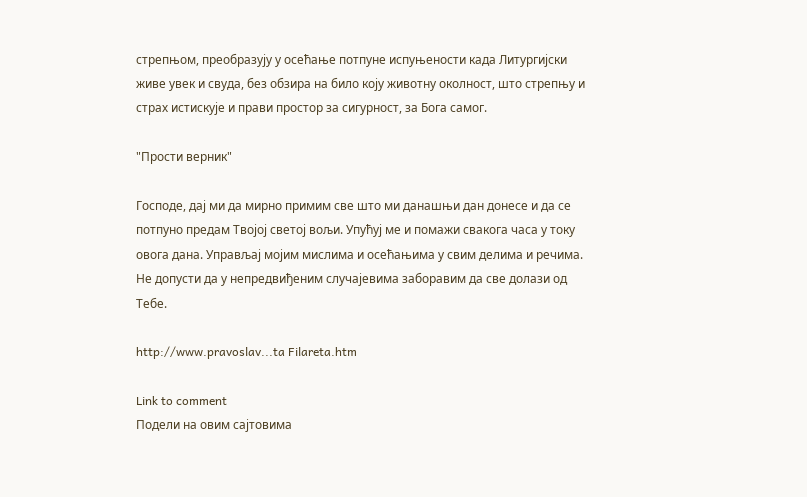стрепњом, преобразују у осећање потпуне испуњености када Литургијски живе увек и свуда, без обзира на било коју животну околност, што стрепњу и страх истискује и прави простор за сигурност, за Бога самог.

"Прости верник"

Господе, дај ми да мирно примим све што ми данашњи дан донесе и да се потпуно предам Твојој светој вољи. Упућуј ме и помажи свакога часа у току овога дана. Управљај мојим мислима и осећањима у свим делима и речима. Не допусти да у непредвиђеним случајевима заборавим да све долази од Тебе.

http://www.pravoslav...ta Filareta.htm

Link to comment
Подели на овим сајтовима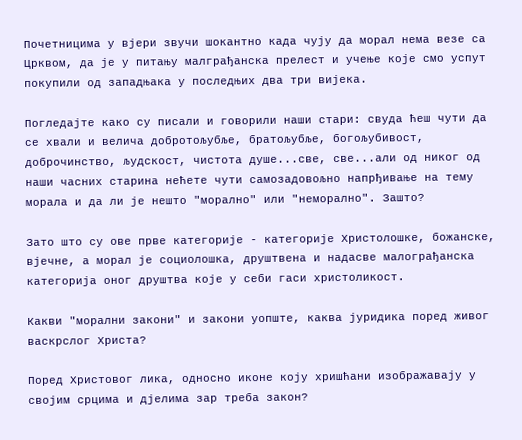Почетницима у вјери звучи шокантно када чују да морал нема везе са Црквом, да је у питању малграђанска прелест и учење које смо успут покупили од западњака у последњих два три вијека.

Погледајте како су писали и говорили наши стари: свуда ћеш чути да се хвали и велича добротољубље, братољубље, богољубивост, доброчинство, људскост, чистота душе...све, све...али од никог од наши часних старина нећете чути самозадовољно напрђивање на тему морала и да ли је нешто "морално" или "неморално". Зашто?

Зато што су ове прве категорије - категорије Христолошке, божанске, вјечне, а морал је социолошка, друштвена и надасве малограђанска категорија оног друштва које у себи гаси христоликост.

Какви "морални закони" и закони уопште, каква јуридика поред живог васкрслог Христа?

Поред Христовог лика, односно иконе коју хришћани изображавају у својим срцима и дјелима зар треба закон?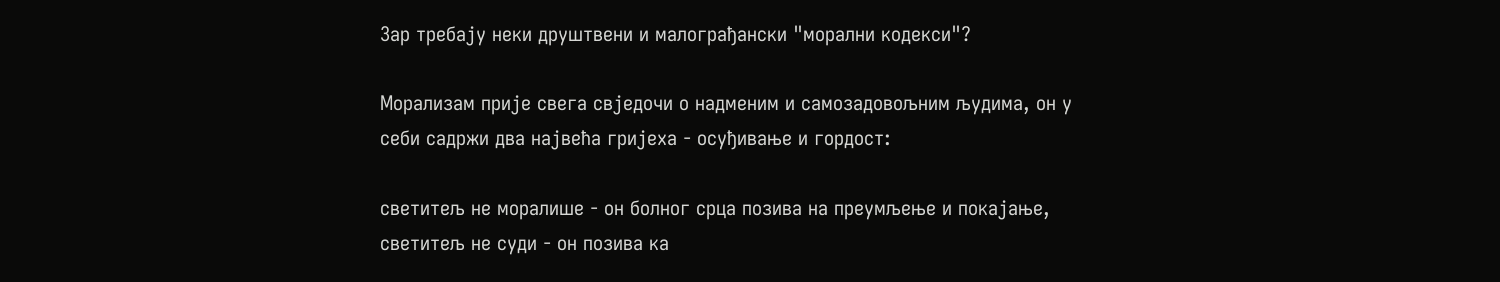Зар требају неки друштвени и малограђански "морални кодекси"?

Морализам прије свега свједочи о надменим и самозадовољним људима, он у себи садржи два највећа гријеха - осуђивање и гордост:

светитељ не моралише - он болног срца позива на преумљење и покајање, светитељ не суди - он позива ка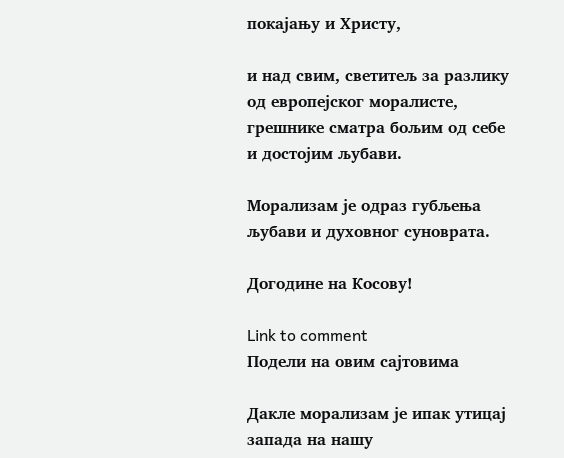покајању и Христу,

и над свим, светитељ за разлику од европејског моралисте, грешнике сматра бољим од себе и достојим љубави.

Морализам је одраз губљења љубави и духовног суноврата.

Догодине на Косову!

Link to comment
Подели на овим сајтовима

Дакле морализам је ипак утицај запада на нашу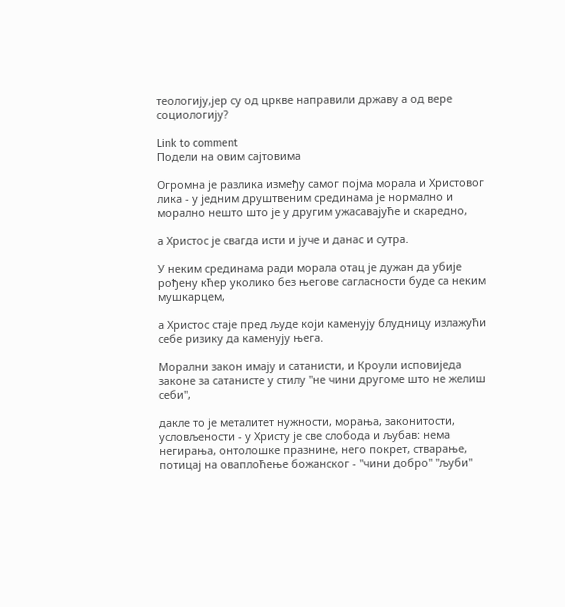теологију,јер су од цркве направили државу а од вере социологију?

Link to comment
Подели на овим сајтовима

Огромна је разлика између самог појма морала и Христовог лика - у једним друштвеним срединама је нормално и морално нешто што је у другим ужасавајуће и скаредно,

а Христос је свагда исти и јуче и данас и сутра.

У неким срединама ради морала отац је дужан да убије рођену кћер уколико без његове сагласности буде са неким мушкарцем,

а Христос стаје пред људе који каменују блудницу излажући себе ризику да каменују њега.

Морални закон имају и сатанисти, и Кроули исповиједа законе за сатанисте у стилу "не чини другоме што не желиш себи",

дакле то је металитет нужности, морања, законитости, условљености - у Христу је све слобода и љубав: нема негирања, онтолошке празнине, него покрет, стварање, потицај на оваплоћење божанског - "чини добро" "љуби"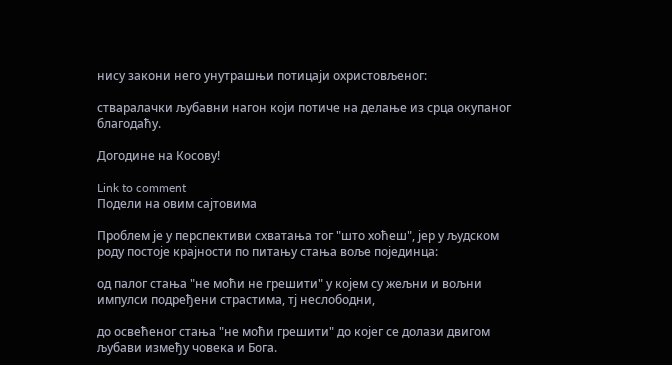нису закони него унутрашњи потицаји охристовљеног:

стваралачки љубавни нагон који потиче на делање из срца окупаног благодаћу.

Догодине на Косову!

Link to comment
Подели на овим сајтовима

Проблем је у перспективи схватања тог "што хоћеш", јер у људском роду постоје крајности по питању стања воље појединца:

од палог стања "не моћи не грешити" у којем су жељни и вољни импулси подређени страстима, тј неслободни,

до освећеног стања "не моћи грешити" до којег се долази двигом љубави између човека и Бога.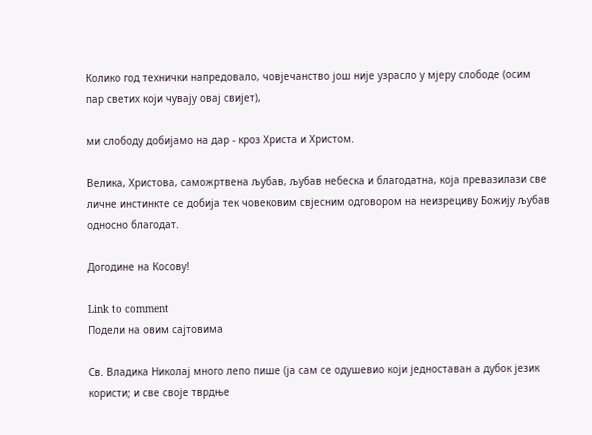Колико год технички напредовало, човјечанство још није узрасло у мјеру слободе (осим пар светих који чувају овај свијет),

ми слободу добијамо на дар - кроз Христа и Христом.

Велика, Христова, саможртвена љубав, љубав небеска и благодатна, која превазилази све личне инстинкте се добија тек човековим свјесним одговором на неизрециву Божију љубав односно благодат.

Догодине на Косову!

Link to comment
Подели на овим сајтовима

Св. Владика Николај много лепо пише (ја сам се одушевио који једноставан а дубок језик користи; и све своје тврдње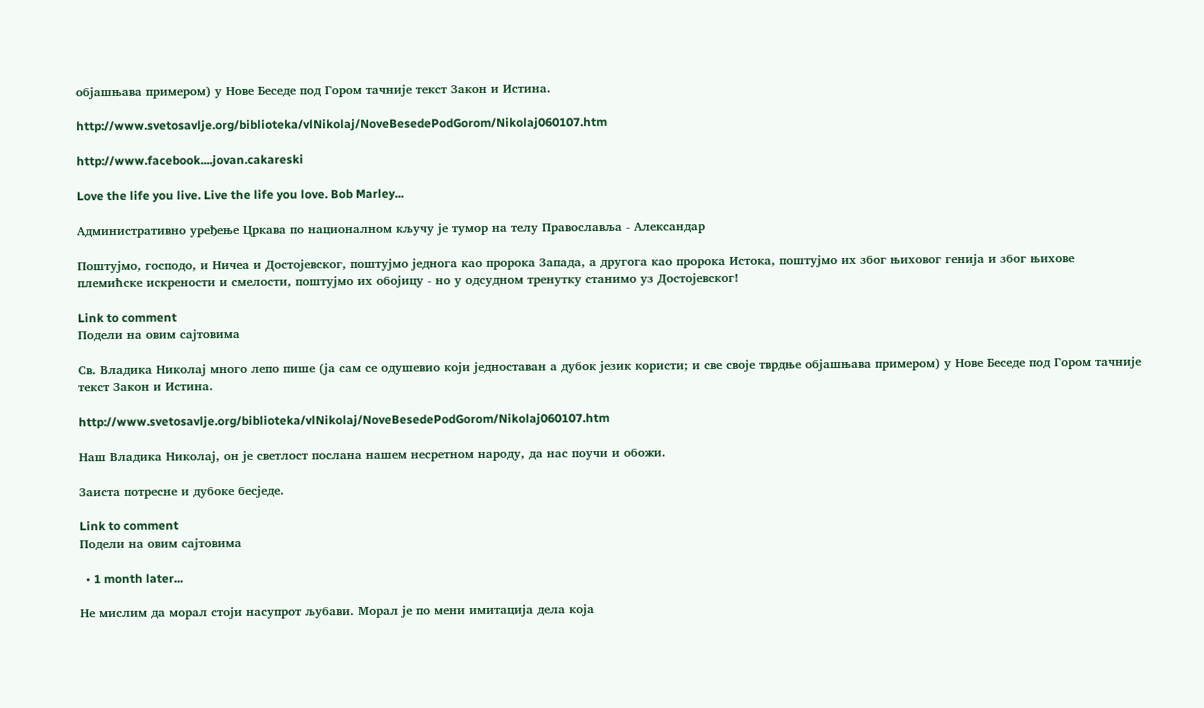објашњава примером) у Нове Беседе под Гором тачније текст Закон и Истина.

http://www.svetosavlje.org/biblioteka/vlNikolaj/NoveBesedePodGorom/Nikolaj060107.htm

http://www.facebook....jovan.cakareski

Love the life you live. Live the life you love. Bob Marley...

Административно уређење Цркава по националном кључу је тумор на телу Православља - Александар

Поштујмо, господо, и Ничеа и Достојевског, поштујмо једнога као пророка Запада, а другога као пророка Истока, поштујмо их због њиховог генија и због њихове племићске искрености и смелости, поштујмо их обојицу - но у одсудном тренутку станимо уз Достојевског!

Link to comment
Подели на овим сајтовима

Св. Владика Николај много лепо пише (ја сам се одушевио који једноставан а дубок језик користи; и све своје тврдње објашњава примером) у Нове Беседе под Гором тачније текст Закон и Истина.

http://www.svetosavlje.org/biblioteka/vlNikolaj/NoveBesedePodGorom/Nikolaj060107.htm

Наш Владика Николај, он је светлост послана нашем несретном народу, да нас поучи и обожи.

Заиста потресне и дубоке бесједе.

Link to comment
Подели на овим сајтовима

  • 1 month later...

Не мислим да морал стоји насупрот љубави. Морал је по мени имитација дела која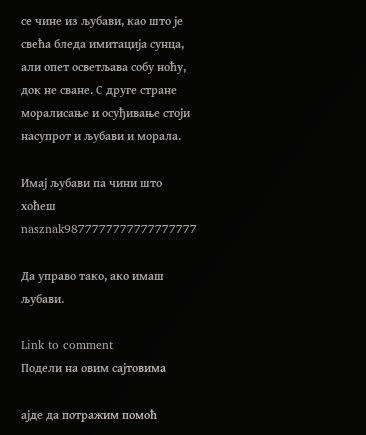се чине из љубави, као што је свећа бледа имитација сунца, али опет осветљава собу ноћу, док не сване. С друге стране моралисање и осуђивање стоји насупрот и љубави и морала.

Имај љубави па чини што хоћеш nasznak9877777777777777777

Да управо тако, ако имаш љубави.

Link to comment
Подели на овим сајтовима

ајде да потражим помоћ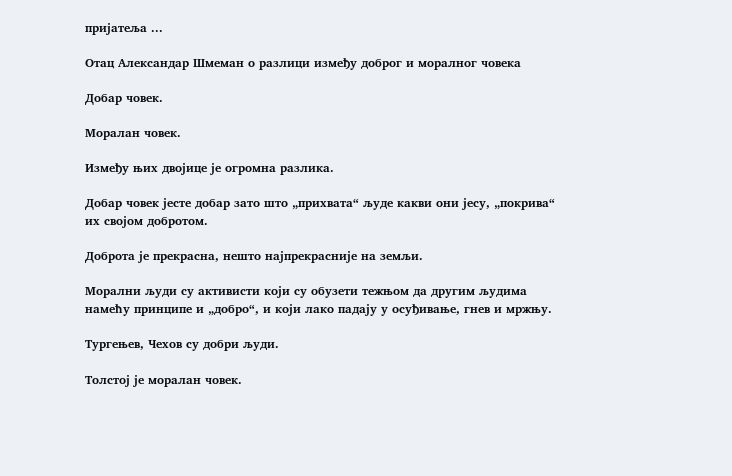пријатеља ...

Отац Александар Шмеман о разлици између доброг и моралног човека

Добар човек.

Моралан човек.

Између њих двојице је огромна разлика.

Добар човек јесте добар зато што „прихвата“ људе какви они јесу, „покрива“ их својом добротом.

Доброта је прекрасна, нешто најпрекрасније на земљи.

Морални људи су активисти који су обузети тежњом да другим људима намећу принципе и „добро“, и који лако падају у осуђивање, гнев и мржњу.

Тургењев, Чехов су добри људи.

Толстој је моралан човек.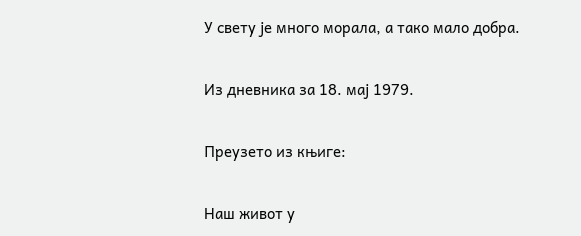У свету је много морала, а тако мало добра.

Из дневника за 18. мај 1979.

Преузето из књиге:

Наш живот у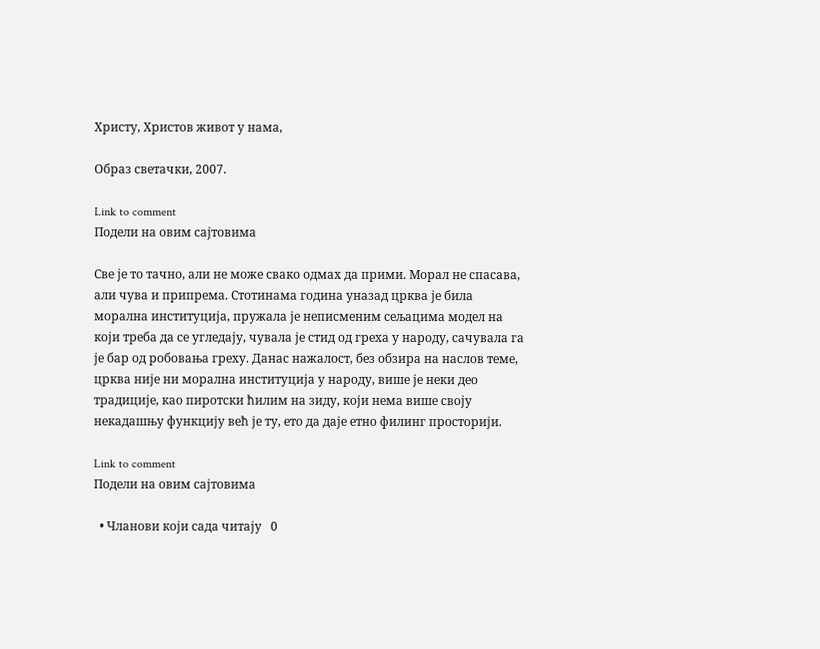Христу, Христов живот у нама,

Образ светачки, 2007.

Link to comment
Подели на овим сајтовима

Све је то тачно, али не може свако одмах да прими. Морал не спасава, али чува и припрема. Стотинама година уназад црква је била морална институција, пружала је неписменим сељацима модел на који треба да се угледају, чувала је стид од греха у народу, сачувала га је бар од робовања греху. Данас нажалост, без обзира на наслов теме, црква није ни морална институција у народу, више је неки део традиције, као пиротски ћилим на зиду, који нема више своју некадашњу функцију већ је ту, ето да даје етно филинг просторији.

Link to comment
Подели на овим сајтовима

  • Чланови који сада читају   0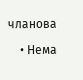чланова

    • Нема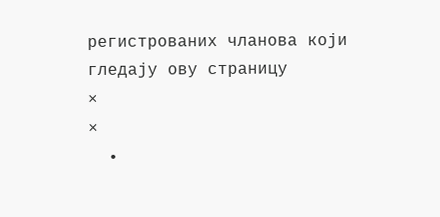регистрованих чланова који гледају ову страницу
×
×
  •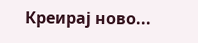Креирај ново...